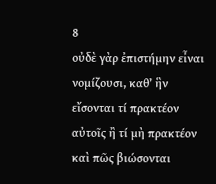8
οὐδὲ γὰρ ἐπιστήμην εἶναι νομίζουσι, καθ’ ἣν εἴσονται τί πρακτέον αὐτοῖς ἢ τί μὴ πρακτέον καὶ πῶς βιώσονται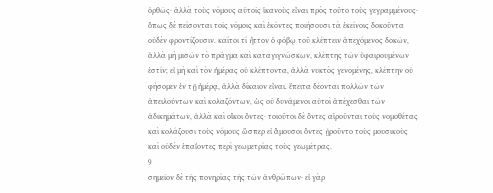ὀρθῶς· ἀλλὰ τοὺς νόμους αὐτοῖς ἱκανοὺς εἶναι πρὸς τοῦτο τοὺς γεγραμμένους· ὅπως δὲ πείσονται τοῖς νόμοις καὶ ἑκόντες ποιήσουσι τὰ ἐκείνοις δοκοῦντα οὐδὲν φροντίζουσιν. καίτοι τί ἧττον ὁ φόβῳ τοῦ κλέπτειν ἀπεχόμενος δοκῶν, ἀλλὰ μὴ μισῶν τὸ πρᾶγμα καὶ καταγιγνώσκων, κλέπτης τῶν ὑφαιρουμένων ἐστίν; εἰ μὴ καὶ τὸν ἡμέρας οὐ κλέπτοντα, ἀλλὰ νυκτὸς γενομένης, κλέπτην οὐ φήσομεν ἐν τῇ ἡμέρᾳ, ἀλλὰ δίκαιον εἶναι. ἔπειτα δέονται πολλῶν τῶν ἀπειλούντων καὶ κολαζόντων, ὡς οὐ δυνάμενοι αὐτοὶ ἀπέχεσθαι τῶν ἀδικημάτων, ἀλλὰ καὶ οἴκοι ὄντες· τοιοῦτοι δὲ ὄντες αἱροῦνται τοὺς νομοθέτας καὶ κολάζουσι τοὺς νόμους ὥσπερ εἰ ἄμουσοι ὄντες ᾑροῦντο τοὺς μουσικοὺς καὶ οὐδὲν ἐπαΐοντες περὶ γεωμετρίας τοὺς γεωμέτρας.
9
σημεῖον δὲ τῆς πονηρίας τῆς τῶν ἀνθρώπων· εἰ γὰρ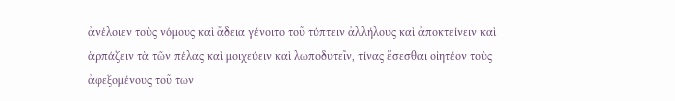ἀνέλοιεν τοὺς νόμους καὶ ἄδεια γένοιτο τοῦ τύπτειν ἀλλήλους καὶ ἀποκτείνειν καὶ ἁρπάζειν τὰ τῶν πέλας καὶ μοιχεύειν καὶ λωποδυτεῖν, τίνας ἔσεσθαι οἰητέον τοὺς ἀφεξομένους τοῦ των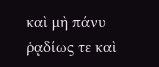καὶ μὴ πάνυ ῥᾳδίως τε καὶ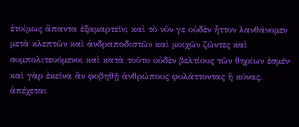ἑτοίμως ἅπαντα ἐξαμαρτεῖν; καὶ τὸ νῦν γε οὐδὲν ἧττον λανθάνομεν μετὰ κλεπτῶν καὶ ἀνδραποδιστῶν καὶ μοιχῶν ζῶντες καὶ συμπολιτευόμενοι καὶ κατὰ τοῦτο οὐδὲν βελτίους τῶν θηρίων ἐσμέν· καὶ γὰρ ἐκεῖνα ἂν φοβηθῇ ἀνθρώπους φυλάττοντας ἢ κύνας, ἀπέχεται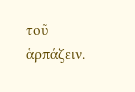τοῦ ἁρπάζειν.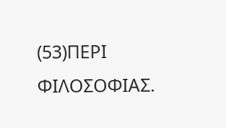(53)ΠΕΡΙ ΦΙΛΟΣΟΦΙΑΣ.